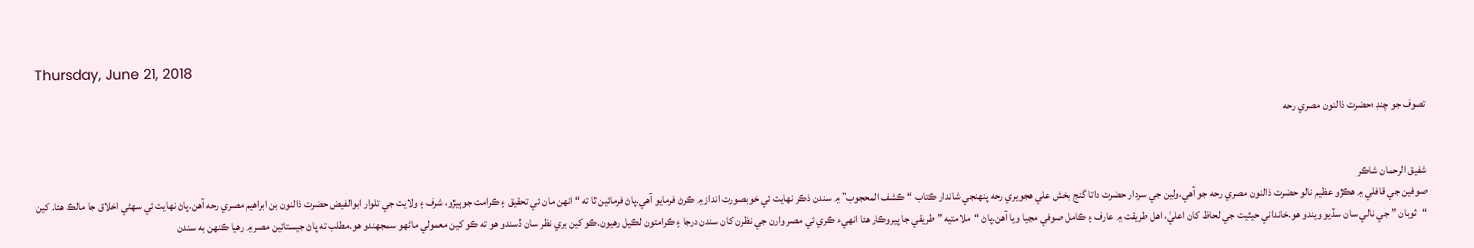Thursday, June 21, 2018

تصوف جو چنڊ ؛حضرت ذالنون مصري رحه


شفيق الرحمان شاڪر
صوفين جي قافلي ۾ هڪڙو عظيم نالو حضرت ذالنون مصري رحه جو آهي.ولين جي سردار حضرت داتا گنج بخش علي هجويري رحه پنهنجي شاندار ڪتاب “ ڪشف المحجوب” ۾ سندن ذڪر نهايت ئي خوبصورت انداز ۾ ڪرڻ فرمايو آهي.پاڻ فرمائين ٿا ته “ انهن مان ئي تحقيق ۽ ڪرامت جوٻيڙو، شرف ۽ ولايت جي تلوار ابوالفيض حضرت ذالنون بن ابراهيم مصري رحه آهن.پاڻ نهايت ئي سهڻي اخلاق جا مالڪ هئا. کين “ثوبان ” جي نالي سان سڏيو ويندو هو.خانداني حيثيت جي لحاظ کان اعليٰ، اهل طريقت ۾ عارف ۽ ڪامل صوفي مڃيا ويا آهن.پاڻ “ملامتيه ” طريقي جا پيروڪار هئا انهيء ڪري ئي مصر وارن جي نظرن کان سندن درجا ۽ ڪرامتون لڪيل رهيون.ڪو کين بري نظر سان ڏسندو هو ته ڪو کين معمولي ماڻهو سمجھندو هو.مطلب ته پاڻ جيستائين مصر ۾ رهيا ڪنهن به سندن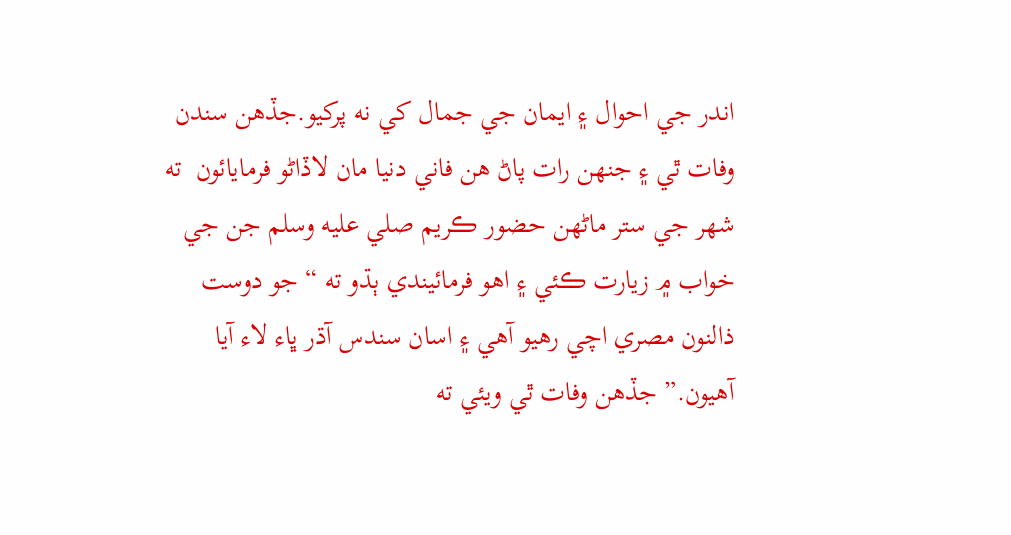اندر جي احوال ۽ ايمان جي جمال کي نه پرکيو.جڏهن سندن وفات ٿي ۽ جنهن رات پاڻ هن فاني دنيا مان لاڏاڻو فرمايائون  ته شهر جي ستر ماڻهن حضور ڪريم صلي عليه وسلم جن جي خواب ۾ زيارت ڪئي ۽ اهو فرمائيندي ٻڌو ته “ جو دوست ذالنون مصري اچي رهيو آهي ۽ اسان سندس آڌر ڀاء لاء آيا آهيون.” جڏهن وفات ٿي ويئي ته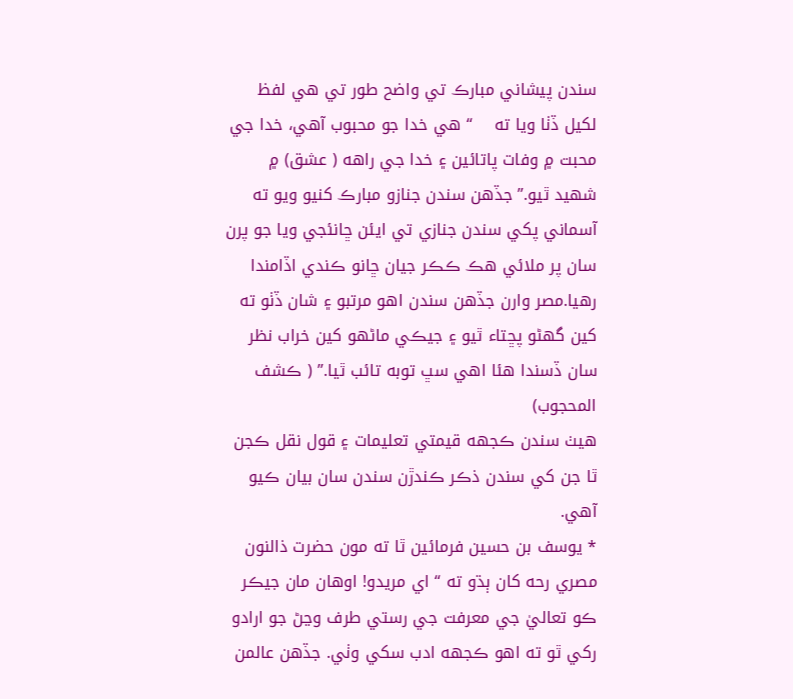سندن پيشاني مبارڪ تي واضح طور تي هي لفظ لکيل ڏٺا ويا ته    “ هي خدا جو محبوب آهي، خدا جي محبت ۾ وفات پاتائين ۽ خدا جي راهه ( عشق) ۾ شهيد ٿيو.” جڏهن سندن جنازو مبارڪ کنيو ويو ته آسماني پکي سندن جنازي تي ايئن ڇانئجي ويا جو پرن سان پر ملائي هڪ ڪڪر جيان ڇانو ڪندي اڏامندا رهيا.مصر وارن جڏهن سندن اهو مرتبو ۽ شان ڏٺو ته کين گھڻو پڇتاء ٿيو ۽ جيڪي ماڻهو کين خراب نظر سان ڏسندا هئا اهي سڀ توبه تائب ٿيا.” ( ڪشف المحجوب)
هيٺ سندن ڪجهه قيمتي تعليمات ۽ قول نقل ڪجن ٿا جن کي سندن ذڪر ڪندڙن سندن سان بيان ڪيو آهي.
* يوسف بن حسين فرمائين ٿا ته مون حضرت ذالنون مصري رحه کان ٻڌو ته “ اي مريدو! اوهان مان جيڪر ڪو تعاليٰ جي معرفت جي رستي طرف وڃڻ جو ارادو رکي ٿو ته اهو ڪجهه ادب سکي وٺي. جڏهن عالمن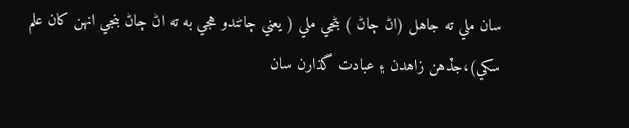سان ملي ته جاهل (اڻ ڄاڻ ) بڻجي ملي ( يعني ڄاڻندو هجي به ته اڻ ڄاڻ بنجي انهن کان علم سکي)،جڏهن زاهدن ۽ عبادت گذارن سان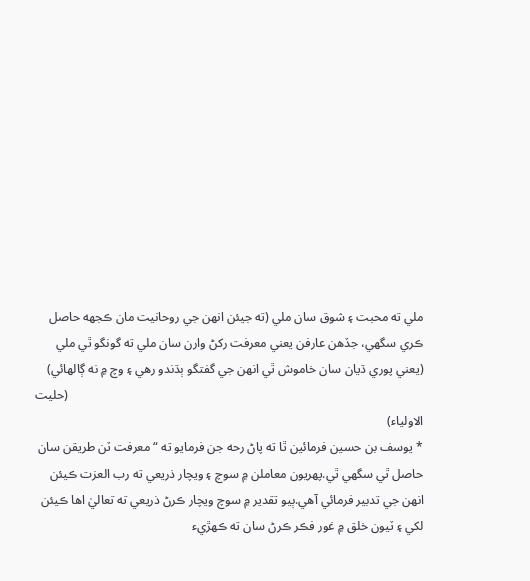ملي ته محبت ۽ شوق سان ملي (ته جيئن انهن جي روحانيت مان ڪجهه حاصل ڪري سگھي، جڏهن عارفن يعني معرفت رکڻ وارن سان ملي ته گونگو ٿي ملي (يعني پوري ڌيان سان خاموش ٿي انهن جي گفتگو ٻڌندو رهي ۽ وچ ۾ نه ڳالهائي)
                                                                                                                  (حليت الاولياء)
* يوسف بن حسين فرمائين ٿا ته پاڻ رحه جن فرمايو ته “معرفت ٽن طريقن سان حاصل ٿي سگھي ٿي.پهريون معاملن ۾ سوچ ۽ ويچار ذريعي ته رب العزت ڪيئن انهن جي تدبير فرمائي آهي.ٻيو تقدير ۾ سوچ ويچار ڪرڻ ذريعي ته تعاليٰ اها ڪيئن لکي ۽ ٽيون خلق ۾ غور فڪر ڪرڻ سان ته ڪهڙيء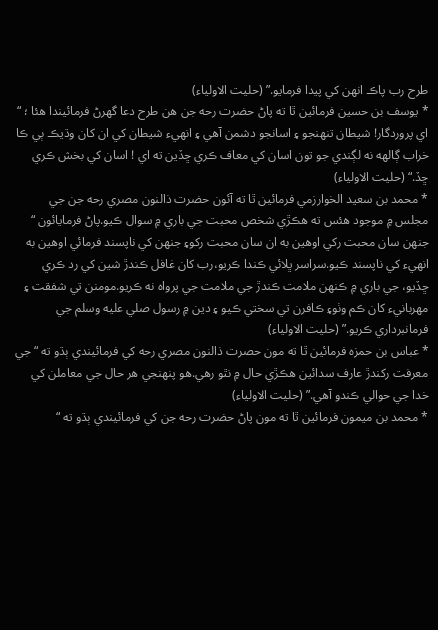طرح رب پاڪ انهن کي پيدا فرمايو.” (حليت الاولياء)
* يوسف بن حسين فرمائين ٿا ته پاڻ حضرت رحه جن هن طرح دعا گھرڻ فرمائيندا هئا ؛ “ اي پروردگار! شيطان تنهنجو ۽ اسانجو دشمن آهي ۽ انهيء شيطان کي ان کان وڌيڪ ٻي ڪا خراب ڳالهه نه لڳندي جو تون اسان کي معاف ڪري ڇڏين ته اي ! اسان کي بخش ڪري ڇڏ.“ (حليت الاولياء)
* محمد بن سعيد الخوارزمي فرمائين ٿا ته آئون حضرت ذالنون مصري رحه جن جي مجلس ۾ موجود هئس ته هڪڙي شخص محبت جي باري ۾ سوال ڪيو.پاڻ فرمايائون “ جنهن سان محبت رکي اوهين به ان سان محبت رکو۽ جنهن کي ناپسند فرمائي اوهين به انهيء کي ناپسند ڪيو.سراسر ڀلائي ڪندا ڪريو،رب کان غافل ڪندڙ شين کي رد ڪري ڇڏيو، جي باري ۾ ڪنهن ملامت ڪندڙ جي ملامت جي پرواه نه ڪريو.مومنن تي شفقت ۽ مهربانيء کان ڪم وٺو۽ ڪافرن تي سختي ڪيو ۽ دين ۾ رسول صلي عليه وسلم جي فرمانبرداري ڪريو.” (حليت الاولياء)
* عباس بن حمزه فرمائين ٿا ته مون حصرت ذالنون مصري رحه کي فرمائيندي ٻڌو ته “ جي معرفت رکندڙ عارف سدائين هڪڙي حال ۾ نٿو رهي.هو پنهنجي هر حال جي معاملن کي خدا جي حوالي ڪندو آهي.” (حليت الاولياء)
* محمد بن ميمون فرمائين ٿا ته مون پاڻ حضرت رحه جن کي فرمائيندي ٻڌو ته “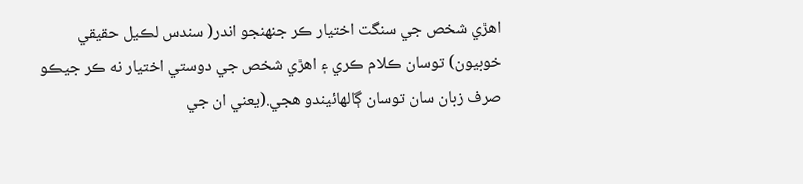اهڙي شخص جي سنگت اختيار ڪر جنهنجو اندر( سندس لڪيل حقيقي خوبيون) توسان ڪلام ڪري ۽ اهڙي شخص جي دوستي اختيار نه ڪر جيڪو صرف زبان سان توسان ڳالهائيندو هجي.(يعني ان جي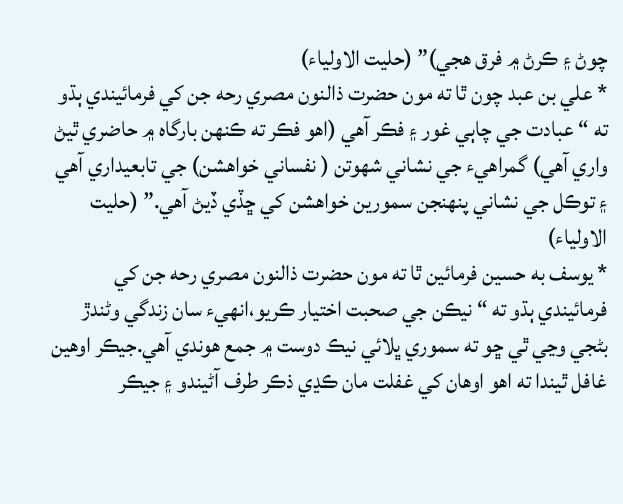چوڻ ۽ ڪرڻ ۾ فرق هجي)” (حليت الاولياء)
* علي بن عبد چون ٿا ته مون حضرت ذالنون مصري رحه جن کي فرمائيندي ٻڌو ته “ عبادت جي چاٻي غور ۽ فڪر آهي (اهو فڪر ته ڪنهن بارگاه ۾ حاضري ٿيڻ واري آهي) گمراهيء جي نشاني شهوتن ( نفساني خواهشن) جي تابعيداري آهي ۽ توڪل جي نشاني پنهنجن سمورين خواهشن کي ڇڏي ڏيڻ آهي.” (حليت الاولياء)
* يوسف به حسين فرمائين ٿا ته مون حضرت ذالنون مصري رحه جن کي فرمائيندي ٻڌو ته “ نيڪن جي صحبت اختيار ڪريو،انهيء سان زندگي وڻندڙ بڻجي وڃي ٿي ڇو ته سموري ڀلائي نيڪ دوست ۾ جمع هوندي آهي.جيڪر اوهين غافل ٿيندا ته اهو اوهان کي غفلت مان ڪڍي ذڪر طرف آڻيندو ۽ جيڪر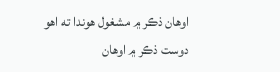اوهان ذڪر ۾ مشغول هوندا ته اهو دوست ذڪر ۾ اوهان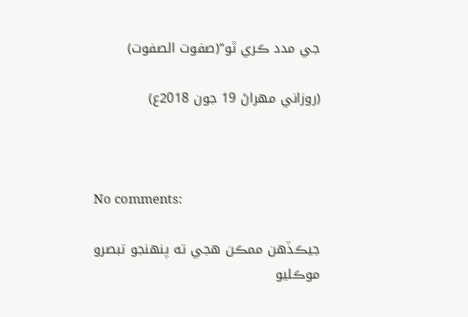جي مدد ڪري ٿو”(صفوت الصفوت)

(روزاني مهراڻ 19 جون 2018ع)



No comments:

جيڪڏهن ممڪن هجي ته پنهنجو تبصرو موڪليو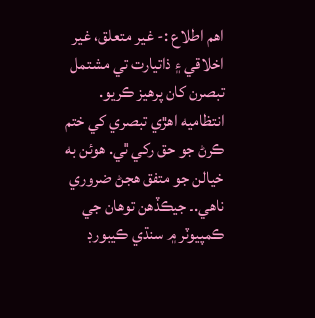اهم اطلاع :- غير متعلق، غير اخلاقي ۽ ذاتيارت تي مشتمل تبصرن کان پرهيز ڪريو. انتظاميه اهڙي تبصري کي ختم ڪرڻ جو حق رکي ٿي. هوئن به خيالن جو متفق هجڻ ضروري ناهي.۔ جيڪڏهن توهان جي ڪمپيوٽر ۾ سنڌي ڪيبورڊ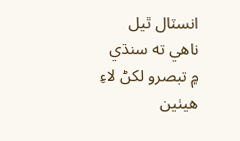انسٽال ٿيل ناهي ته سنڌي ۾ تبصرو لکڻ لاءِ هيٺين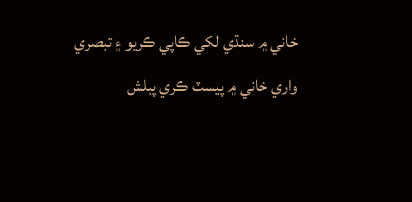خاني ۾ سنڌي لکي ڪاپي ڪريو ۽ تبصري واري خاني ۾ پيسٽ ڪري پبلش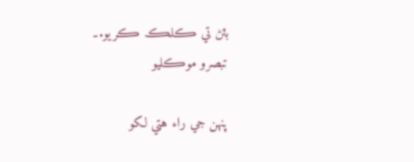بٽڻ تي ڪلڪ ڪريو.۔
تبصرو موڪليو

پنهن جي راء هتي لکو